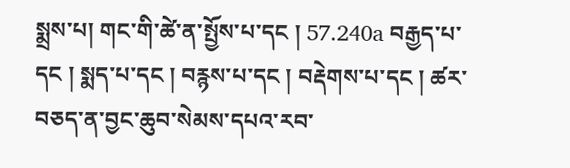སྨྲས་པ། གང་གི་ཚེ་ན་སྤྱོས་པ་དང ། 57.240a བརྒྱད་པ་དང ། སྨད་པ་དང ། བརྙས་པ་དང ། བརྡེགས་པ་དང ། ཚར་བཅད་ན་བྱང་ཆུབ་སེམས་དཔའ་རབ་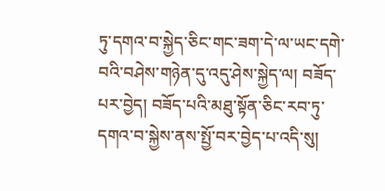ཏུ་དགའ་བ་སྐྱེད་ཅིང་གང་ཟག་དེ་ལ་ཡང་དགེ་བའི་བཤེས་གཉེན་དུ་འདུ་ཤེས་སྐྱེད་ལ། བཟོད་པར་བྱེད། བཟོད་པའི་མཐུ་སྟོན་ཅིང་རབ་ཏུ་དགའ་བ་སྐྱེས་ནས་སྤྱོ་བར་བྱེད་པ་འདི་སུ།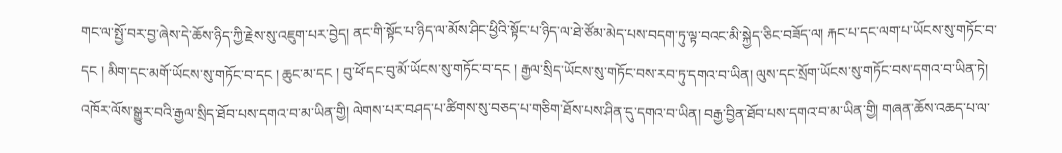གང་ལ་སྤྱོ་བར་བྱ་ཞེས་དེ་ཆོས་ཉིད་ཀྱི་རྗེས་སུ་འཇུག་པར་བྱེད། ནང་གི་སྟོང་པ་ཉིད་ལ་མོས་ཤིང་ཕྱིའི་སྟོང་པ་ཉིད་ལ་ཐེ་ཙོམ་མེད་པས་བདག་ཏུ་ལྟ་བའང་མི་སྐྱེད་ཅིང་བཟོད་ལ། རྐང་པ་དང་ལག་པ་ཡོངས་སུ་གཏོང་བ་དང ། མིག་དང་མགོ་ཡོངས་སུ་གཏོང་བ་དང ། ཆུང་མ་དང ། བུ་ཕོ་དང་བུ་མོ་ཡོངས་སུ་གཏོང་བ་དང ། རྒྱལ་སྲིད་ཡོངས་སུ་གཏོང་བས་རབ་ཏུ་དགའ་བ་ཡིན། ལུས་དང་སྲོག་ཡོངས་སུ་གཏོང་བས་དགའ་བ་ཡིན་ཏེ། འཁོར་ལོས་སྒྱུར་བའི་རྒྱལ་སྲིད་ཐོབ་པས་དགའ་བ་མ་ཡིན་གྱི། ལེགས་པར་བཤད་པ་ཚིགས་སུ་བཅད་པ་གཅིག་ཐོས་པས་ཤིན་དུ་དགའ་བ་ཡིན། བརྒྱ་བྱིན་ཐོབ་པས་དགའ་བ་མ་ཡིན་གྱི། གཞན་ཆོས་འཆད་པ་ལ་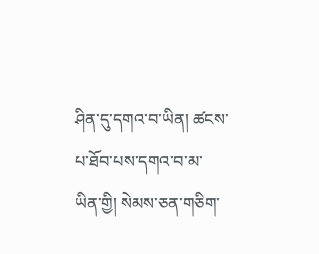ཤིན་དུ་དགའ་བ་ཡིན། ཚངས་པ་ཐོབ་པས་དགའ་བ་མ་ཡིན་གྱི། སེམས་ཅན་གཅིག་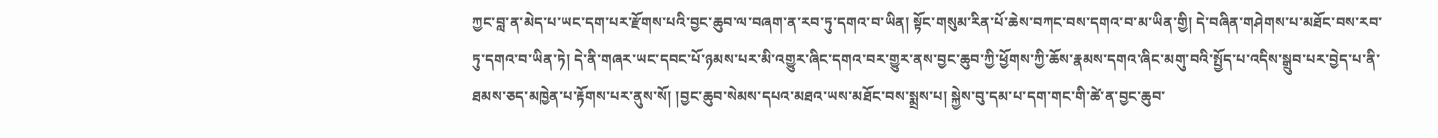ཀྱང་བླ་ན་མེད་པ་ཡང་དག་པར་རྫོགས་པའི་བྱང་ཆུབ་ལ་བཞག་ན་རབ་ཏུ་དགའ་བ་ཡིན། སྟོང་གསུམ་རིན་པོ་ཆེས་བཀང་བས་དགའ་བ་མ་ཡིན་གྱི། དེ་བཞིན་གཤེགས་པ་མཐོང་བས་རབ་ཏུ་དགའ་བ་ཡིན་ཏེ། དེ་ནི་གཞར་ཡང་དབང་པོ་ཉམས་པར་མི་འགྱུར་ཞིང་དགའ་བར་གྱུར་ནས་བྱང་ཆུབ་ཀྱི་ཕྱོགས་ཀྱི་ཆོས་རྣམས་དགའ་ཞིང་མགུ་བའི་སྤྱོད་པ་འདིས་སྒྲུབ་པར་བྱེད་པ་ནི་ཐམས་ཅད་མཁྱེན་པ་རྟོགས་པར་ནུས་སོ། །བྱང་ཆུབ་སེམས་དཔའ་མཐའ་ཡས་མཐོང་བས་སྨྲས་པ། སྐྱེས་བུ་དམ་པ་དག་གང་གི་ཚེ་ན་བྱང་ཆུབ་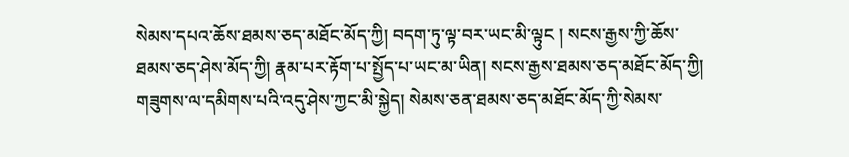སེམས་དཔའ་ཆོས་ཐམས་ཅད་མཐོང་མོད་ཀྱི། བདག་ཏུ་ལྟ་བར་ཡང་མི་ལྟུང ། སངས་རྒྱས་ཀྱི་ཆོས་ཐམས་ཅད་ཤེས་མོད་ཀྱི། རྣམ་པར་རྟོག་པ་སྤྱོད་པ་ཡང་མ་ཡིན། སངས་རྒྱས་ཐམས་ཅད་མཐོང་མོད་ཀྱི། གཟུགས་ལ་དམིགས་པའི་འདུ་ཤེས་ཀྱང་མི་སྐྱེད། སེམས་ཅན་ཐམས་ཅད་མཐོང་མོད་ཀྱི་སེམས་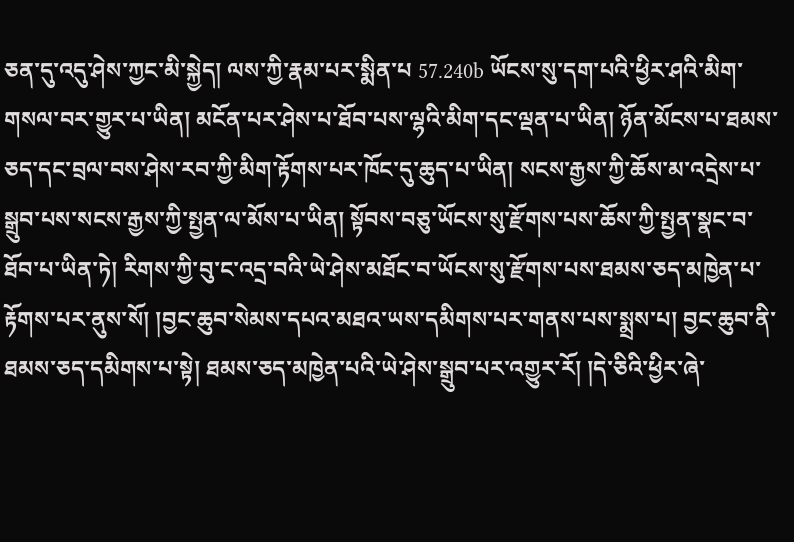ཅན་དུ་འདུ་ཤེས་ཀྱང་མི་སྐྱེད། ལས་ཀྱི་རྣམ་པར་སྨིན་པ 57.240b ཡོངས་སུ་དག་པའི་ཕྱིར་ཤའི་མིག་གསལ་བར་གྱུར་པ་ཡིན། མངོན་པར་ཤེས་པ་ཐོབ་པས་ལྷའི་མིག་དང་ལྡན་པ་ཡིན། ཉོན་མོངས་པ་ཐམས་ཅད་དང་བྲལ་བས་ཤེས་རབ་ཀྱི་མིག་རྟོགས་པར་ཁོང་དུ་ཆུད་པ་ཡིན། སངས་རྒྱས་ཀྱི་ཆོས་མ་འདྲེས་པ་སྒྲུབ་པས་སངས་རྒྱས་ཀྱི་སྤྱན་ལ་མོས་པ་ཡིན། སྟོབས་བཅུ་ཡོངས་སུ་རྫོགས་པས་ཆོས་ཀྱི་སྤྱན་སྣང་བ་ཐོབ་པ་ཡིན་ཏེ། རིགས་ཀྱི་བུ་ང་འདྲ་བའི་ཡེ་ཤེས་མཐོང་བ་ཡོངས་སུ་རྫོགས་པས་ཐམས་ཅད་མཁྱེན་པ་རྟོགས་པར་ནུས་སོ། །བྱང་ཆུབ་སེམས་དཔའ་མཐའ་ཡས་དམིགས་པར་གནས་པས་སྨྲས་པ། བྱང་ཆུབ་ནི་ཐམས་ཅད་དམིགས་པ་སྟེ། ཐམས་ཅད་མཁྱེན་པའི་ཡེ་ཤེས་སྒྲུབ་པར་འགྱུར་རོ། །དེ་ཅིའི་ཕྱིར་ཞེ་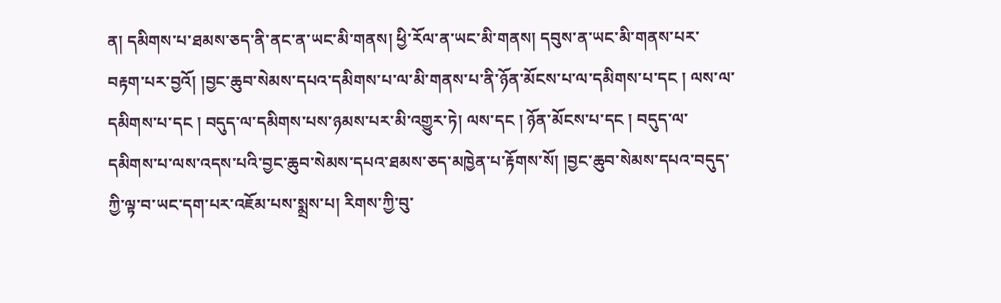ན། དམིགས་པ་ཐམས་ཅད་ནི་ནང་ན་ཡང་མི་གནས། ཕྱི་རོལ་ན་ཡང་མི་གནས། དབུས་ན་ཡང་མི་གནས་པར་བརྟག་པར་བྱའོ། །བྱང་ཆུབ་སེམས་དཔའ་དམིགས་པ་ལ་མི་གནས་པ་ནི་ཉོན་མོངས་པ་ལ་དམིགས་པ་དང ། ལས་ལ་དམིགས་པ་དང ། བདུད་ལ་དམིགས་པས་ཉམས་པར་མི་འགྱུར་ཏེ། ལས་དང ། ཉོན་མོངས་པ་དང ། བདུད་ལ་དམིགས་པ་ལས་འདས་པའི་བྱང་ཆུབ་སེམས་དཔའ་ཐམས་ཅད་མཁྱེན་པ་རྟོགས་སོ། །བྱང་ཆུབ་སེམས་དཔའ་བདུད་ཀྱི་ལྟ་བ་ཡང་དག་པར་འཇོམ་པས་སྨྲས་པ། རིགས་ཀྱི་བུ་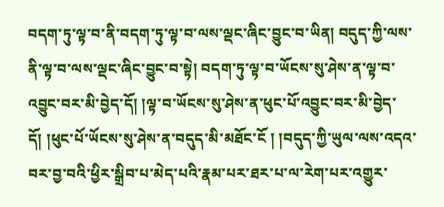བདག་ཏུ་ལྟ་བ་ནི་བདག་ཏུ་ལྟ་བ་ལས་ལྡང་ཞིང་བྱུང་བ་ཡིན། བདུད་ཀྱི་ལས་ནི་ལྟ་བ་ལས་ལྡང་ཞིང་བྱུང་བ་སྟེ། བདག་ཏུ་ལྟ་བ་ཡོངས་སུ་ཤེས་ན་ལྟ་བ་འབྱུང་བར་མི་བྱེད་དོ། །ལྟ་བ་ཡོངས་སུ་ཤེས་ན་ཕུང་པོ་འབྱུང་བར་མི་བྱེད་དོ། །ཕུང་པོ་ཡོངས་སུ་ཤེས་ན་བདུད་མི་མཐོང་ངོ ། །བདུད་ཀྱི་ཡུལ་ལས་འདའ་བར་བྱ་བའི་ཕྱིར་སྒྲིབ་པ་མེད་པའི་རྣམ་པར་ཐར་པ་ལ་རེག་པར་འགྱུར་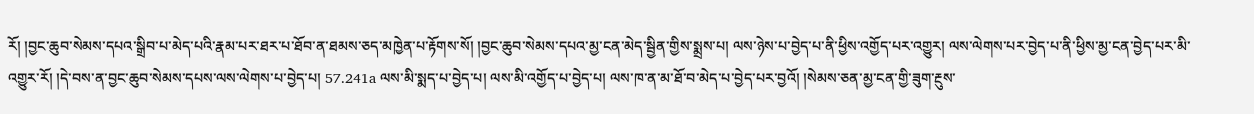རོ། །བྱང་ཆུབ་སེམས་དཔའ་སྒྲིབ་པ་མེད་པའི་རྣམ་པར་ཐར་པ་ཐོབ་ན་ཐམས་ཅད་མཁྱེན་པ་རྟོགས་སོ། །བྱང་ཆུབ་སེམས་དཔའ་མྱ་ངན་མེད་སྦྱིན་གྱིས་སྨྲས་པ། ལས་ཉེས་པ་བྱེད་པ་ནི་ཕྱིས་འགྱོད་པར་འགྱུར། ལས་ལེགས་པར་བྱེད་པ་ནི་ཕྱིས་མྱ་ངན་བྱེད་པར་མི་འགྱུར་རོ། །དེ་བས་ན་བྱང་ཆུབ་སེམས་དཔས་ལས་ལེགས་པ་བྱེད་པ། 57.241a ལས་མི་སྨད་པ་བྱེད་པ། ལས་མི་འགྱོད་པ་བྱེད་པ། ལས་ཁ་ན་མ་ཐོ་བ་མེད་པ་བྱེད་པར་བྱའོ། །སེམས་ཅན་མྱ་ངན་གྱི་ཟུག་རྔུས་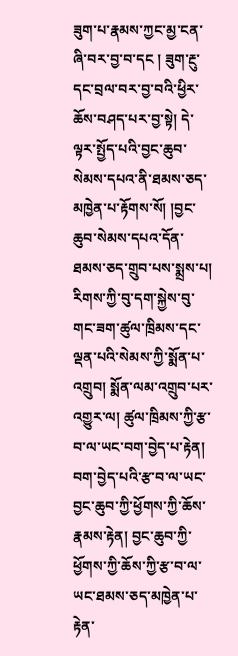ཟུག་པ་རྣམས་ཀྱང་མྱ་ངན་ཞི་བར་བྱ་བ་དང ། ཟུག་རྔུ་དང་བྲལ་བར་བྱ་བའི་ཕྱིར་ཆོས་བཤད་པར་བྱ་སྟེ། དེ་ལྟར་སྤྱོད་པའི་བྱང་ཆུབ་སེམས་དཔའ་ནི་ཐམས་ཅད་མཁྱེན་པ་རྟོགས་སོ། །བྱང་ཆུབ་སེམས་དཔའ་དོན་ཐམས་ཅད་གྲུབ་པས་སྨྲས་པ། རིགས་ཀྱི་བུ་དག་སྐྱེས་བུ་གང་ཟག་ཚུལ་ཁྲིམས་དང་ལྡན་པའི་སེམས་ཀྱི་སྨོན་པ་འགྲུབ། སྨོན་ལམ་འགྲུབ་པར་འགྱུར་ལ། ཚུལ་ཁྲིམས་ཀྱི་རྩ་བ་ལ་ཡང་བག་བྱེད་པ་རྟེན། བག་བྱེད་པའི་རྩ་བ་ལ་ཡང་བྱང་ཆུབ་ཀྱི་ཕྱོགས་ཀྱི་ཆོས་རྣམས་རྟེན། བྱང་ཆུབ་ཀྱི་ཕྱོགས་ཀྱི་ཆོས་ཀྱི་རྩ་བ་ལ་ཡང་ཐམས་ཅད་མཁྱེན་པ་རྟེན་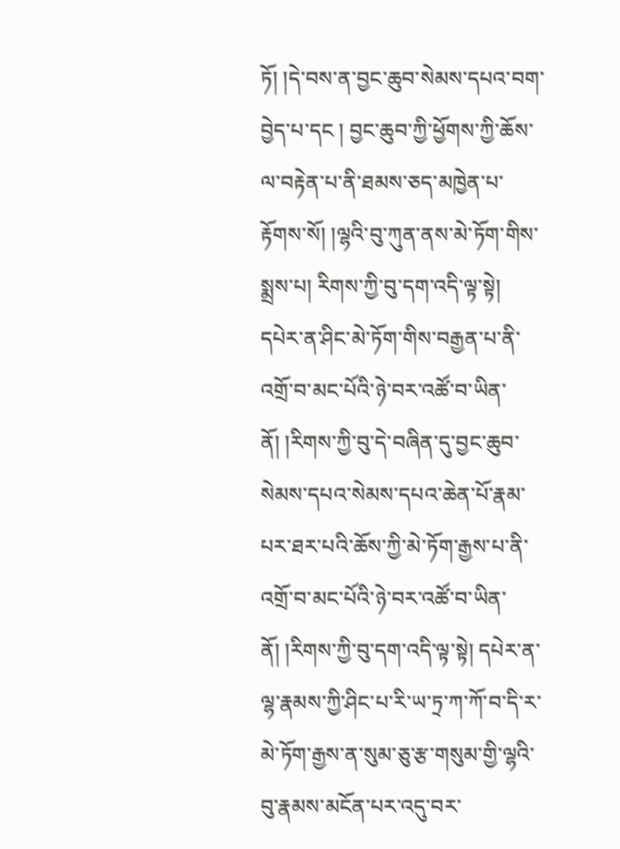ཏོ། །དེ་བས་ན་བྱང་ཆུབ་སེམས་དཔའ་བག་བྱེད་པ་དང ། བྱང་ཆུབ་ཀྱི་ཕྱོགས་ཀྱི་ཆོས་ལ་བརྟེན་པ་ནི་ཐམས་ཅད་མཁྱེན་པ་རྟོགས་སོ། །ལྷའི་བུ་ཀུན་ནས་མེ་ཏོག་གིས་སྨྲས་པ། རིགས་ཀྱི་བུ་དག་འདི་ལྟ་སྟེ། དཔེར་ན་ཤིང་མེ་ཏོག་གིས་བརྒྱན་པ་ནི་འགྲོ་བ་མང་པོའི་ཉེ་བར་འཚོ་བ་ཡིན་ནོ། །རིགས་ཀྱི་བུ་དེ་བཞིན་དུ་བྱང་ཆུབ་སེམས་དཔའ་སེམས་དཔའ་ཆེན་པོ་རྣམ་པར་ཐར་པའི་ཆོས་ཀྱི་མེ་ཏོག་རྒྱས་པ་ནི་འགྲོ་བ་མང་པོའི་ཉེ་བར་འཚོ་བ་ཡིན་ནོ། །རིགས་ཀྱི་བུ་དག་འདི་ལྟ་སྟེ། དཔེར་ན་ལྷ་རྣམས་ཀྱི་ཤིང་པ་རི་ཡ་ཏྲ་ཀ་ཀོ་བ་དི་ར་མེ་ཏོག་རྒྱས་ན་སུམ་ཅུ་རྩ་གསུམ་གྱི་ལྷའི་བུ་རྣམས་མངོན་པར་འདུ་བར་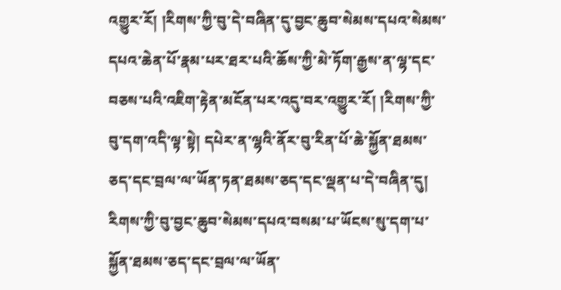འགྱུར་རོ། །རིགས་ཀྱི་བུ་དེ་བཞིན་དུ་བྱང་ཆུབ་སེམས་དཔའ་སེམས་དཔའ་ཆེན་པོ་རྣམ་པར་ཐར་པའི་ཆོས་ཀྱི་མེ་ཏོག་རྒྱས་ན་ལྷ་དང་བཅས་པའི་འཇིག་རྟེན་མངོན་པར་འདུ་བར་འགྱུར་རོ། །རིགས་ཀྱི་བུ་དག་འདི་ལྟ་སྟེ། དཔེར་ན་ལྷའི་ནོར་བུ་རིན་པོ་ཆེ་སྐྱོན་ཐམས་ཅད་དང་བྲལ་ལ་ཡོན་ཏན་ཐམས་ཅད་དང་ལྡན་པ་དེ་བཞིན་དུ། རིགས་ཀྱི་བུ་བྱང་ཆུབ་སེམས་དཔའ་བསམ་པ་ཡོངས་སུ་དག་པ་སྐྱོན་ཐམས་ཅད་དང་བྲལ་ལ་ཡོན་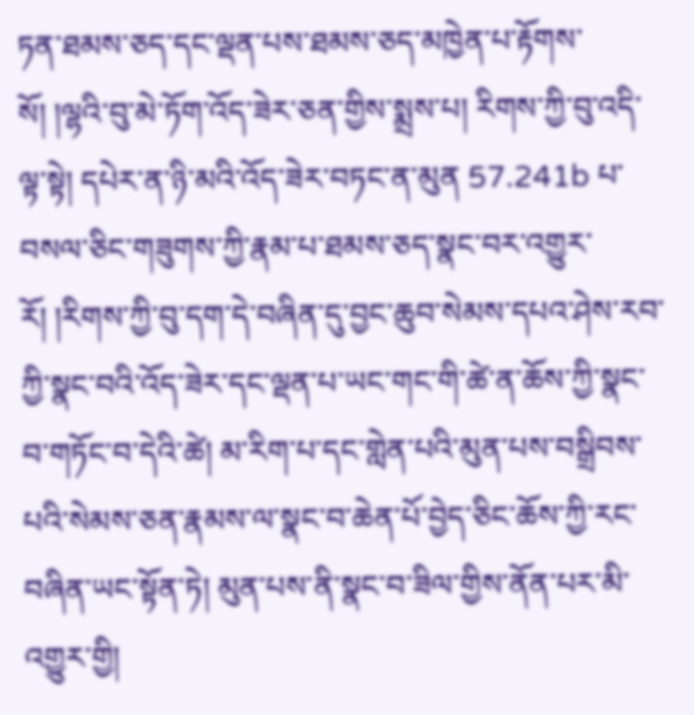ཏན་ཐམས་ཅད་དང་ལྡན་པས་ཐམས་ཅད་མཁྱེན་པ་རྟོགས་སོ། །ལྷའི་བུ་མེ་ཏོག་འོད་ཟེར་ཅན་གྱིས་སྨྲས་པ། རིགས་ཀྱི་བུ་འདི་ལྟ་སྟེ། དཔེར་ན་ཉི་མའི་འོད་ཟེར་བཏང་ན་མུན 57.241b པ་བསལ་ཅིང་གཟུགས་ཀྱི་རྣམ་པ་ཐམས་ཅད་སྣང་བར་འགྱུར་རོ། །རིགས་ཀྱི་བུ་དག་དེ་བཞིན་དུ་བྱང་ཆུབ་སེམས་དཔའ་ཤེས་རབ་ཀྱི་སྣང་བའི་འོད་ཟེར་དང་ལྡན་པ་ཡང་གང་གི་ཚེ་ན་ཆོས་ཀྱི་སྣང་བ་གཏོང་བ་དེའི་ཚེ། མ་རིག་པ་དང་གླེན་པའི་མུན་པས་བསྒྲིབས་པའི་སེམས་ཅན་རྣམས་ལ་སྣང་བ་ཆེན་པོ་བྱེད་ཅིང་ཆོས་ཀྱི་རང་བཞིན་ཡང་སྟོན་ཏེ། མུན་པས་ནི་སྣང་བ་ཟིལ་གྱིས་ནོན་པར་མི་འགྱུར་གྱི།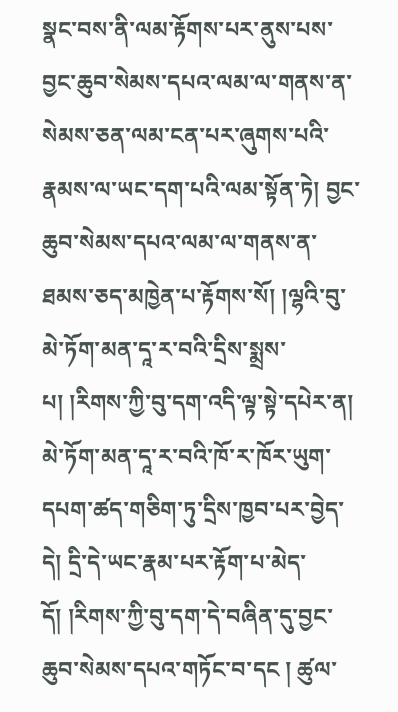སྣང་བས་ནི་ལམ་རྟོགས་པར་ནུས་པས་བྱང་ཆུབ་སེམས་དཔའ་ལམ་ལ་གནས་ན་སེམས་ཅན་ལམ་ངན་པར་ཞུགས་པའི་རྣམས་ལ་ཡང་དག་པའི་ལམ་སྟོན་ཏེ། བྱང་ཆུབ་སེམས་དཔའ་ལམ་ལ་གནས་ན་ཐམས་ཅད་མཁྱེན་པ་རྟོགས་སོ། །ལྷའི་བུ་མེ་ཏོག་མན་དཱ་ར་བའི་དྲིས་སྨྲས་པ། །རིགས་ཀྱི་བུ་དག་འདི་ལྟ་སྟེ་དཔེར་ན། མེ་ཏོག་མན་དཱ་ར་བའི་ཁོ་ར་ཁོར་ཡུག་དཔག་ཚད་གཅིག་ཏུ་དྲིས་ཁྱབ་པར་བྱེད་དེ། དྲི་དེ་ཡང་རྣམ་པར་རྟོག་པ་མེད་དོ། །རིགས་ཀྱི་བུ་དག་དེ་བཞིན་དུ་བྱང་ཆུབ་སེམས་དཔའ་གཏོང་བ་དང ། ཚུལ་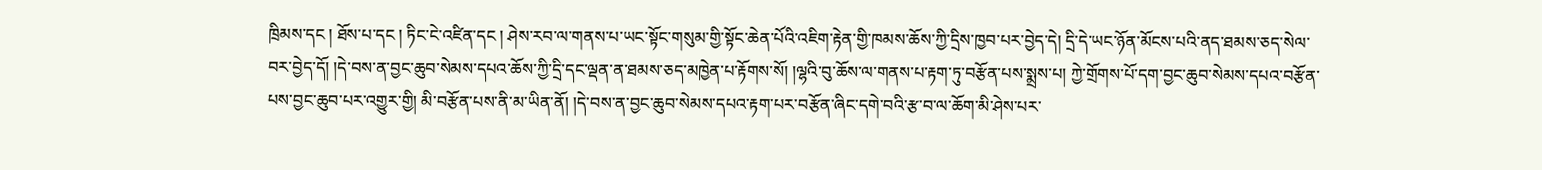ཁྲིམས་དང ། ཐོས་པ་དང ། ཏིང་ངེ་འཛིན་དང ། ཤེས་རབ་ལ་གནས་པ་ཡང་སྟོང་གསུམ་གྱི་སྟོང་ཆེན་པོའི་འཇིག་རྟེན་གྱི་ཁམས་ཆོས་ཀྱི་དྲིས་ཁྱབ་པར་བྱེད་དེ། དྲི་དེ་ཡང་ཉོན་མོངས་པའི་ནད་ཐམས་ཅད་སེལ་བར་བྱེད་དོ། །དེ་བས་ན་བྱང་ཆུབ་སེམས་དཔའ་ཆོས་ཀྱི་དྲི་དང་ལྡན་ན་ཐམས་ཅད་མཁྱེན་པ་རྟོགས་སོ། །ལྷའི་བུ་ཆོས་ལ་གནས་པ་རྟག་ཏུ་བརྩོན་པས་སྨྲས་པ། ཀྱེ་གྲོགས་པོ་དག་བྱང་ཆུབ་སེམས་དཔའ་བརྩོན་པས་བྱང་ཆུབ་པར་འགྱུར་གྱི། མི་བརྩོན་པས་ནི་མ་ཡིན་ནོ། །དེ་བས་ན་བྱང་ཆུབ་སེམས་དཔའ་རྟག་པར་བརྩོན་ཞིང་དགེ་བའི་རྩ་བ་ལ་ཆོག་མི་ཤེས་པར་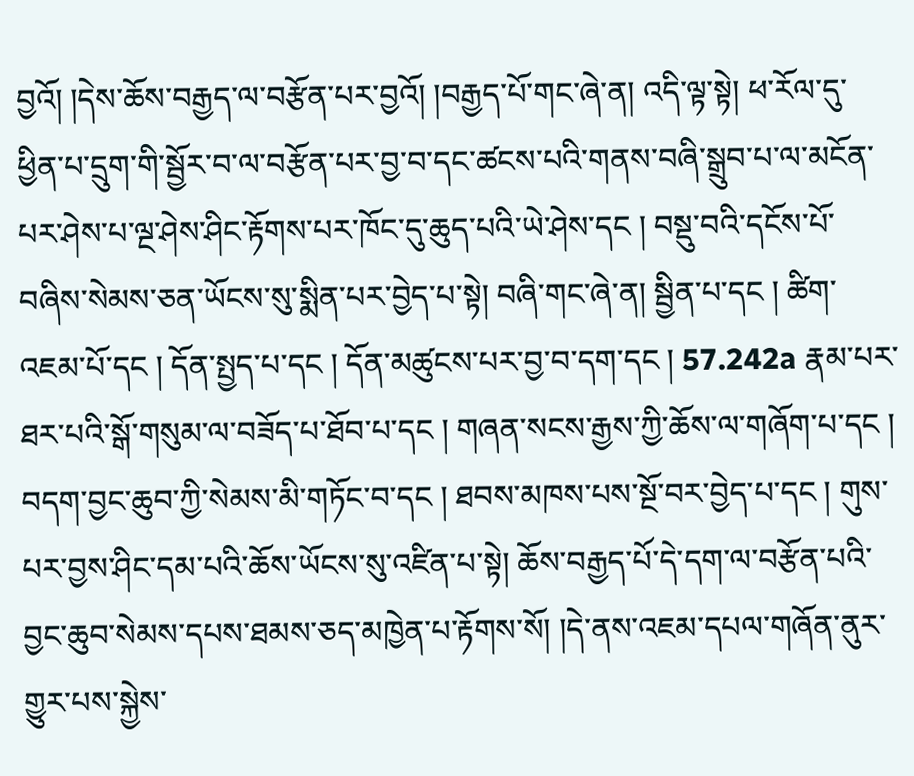བྱའོ། །དེས་ཆོས་བརྒྱད་ལ་བརྩོན་པར་བྱའོ། །བརྒྱད་པོ་གང་ཞེ་ན། འདི་ལྟ་སྟེ། ཕ་རོལ་དུ་ཕྱིན་པ་དྲུག་གི་སྦྱོར་བ་ལ་བརྩོན་པར་བྱ་བ་དང་ཚངས་པའི་གནས་བཞི་སྒྲུབ་པ་ལ་མངོན་པར་ཤེས་པ་ལྔ་ཤེས་ཤིང་རྟོགས་པར་ཁོང་དུ་ཆུད་པའི་ཡེ་ཤེས་དང ། བསྡུ་བའི་དངོས་པོ་བཞིས་སེམས་ཅན་ཡོངས་སུ་སྨིན་པར་བྱེད་པ་སྟེ། བཞི་གང་ཞེ་ན། སྦྱིན་པ་དང ། ཚིག་འཇམ་པོ་དང ། དོན་སྤྱད་པ་དང ། དོན་མཚུངས་པར་བྱ་བ་དག་དང ། 57.242a རྣམ་པར་ཐར་པའི་སྒོ་གསུམ་ལ་བཟོད་པ་ཐོབ་པ་དང ། གཞན་སངས་རྒྱས་ཀྱི་ཆོས་ལ་གཞོག་པ་དང ། བདག་བྱང་ཆུབ་ཀྱི་སེམས་མི་གཏོང་བ་དང ། ཐབས་མཁས་པས་སྔོ་བར་བྱེད་པ་དང ། གུས་པར་བྱས་ཤིང་དམ་པའི་ཆོས་ཡོངས་སུ་འཛིན་པ་སྟེ། ཆོས་བརྒྱད་པོ་དེ་དག་ལ་བརྩོན་པའི་བྱང་ཆུབ་སེམས་དཔས་ཐམས་ཅད་མཁྱེན་པ་རྟོགས་སོ། །དེ་ནས་འཇམ་དཔལ་གཞོན་ནུར་གྱུར་པས་སྐྱེས་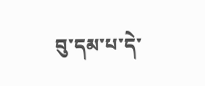བུ་དམ་པ་དེ་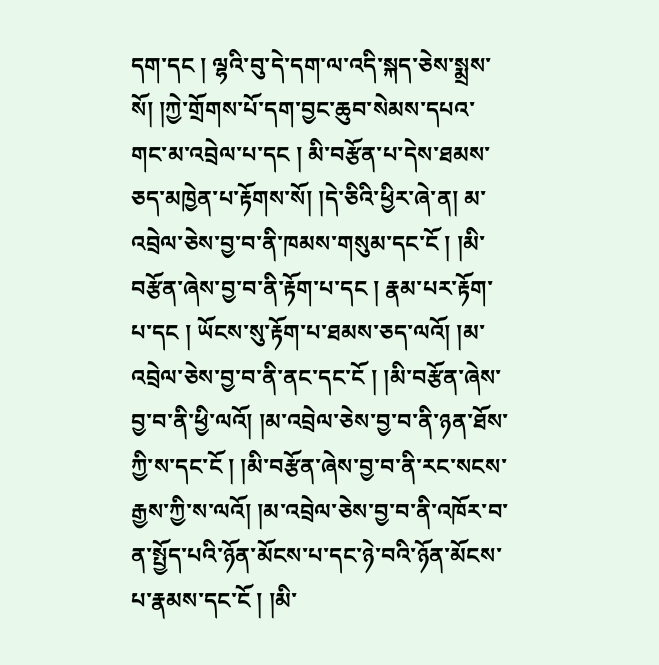དག་དང ། ལྷའི་བུ་དེ་དག་ལ་འདི་སྐད་ཅེས་སྨྲས་སོ། །ཀྱེ་གྲོགས་པོ་དག་བྱང་ཆུབ་སེམས་དཔའ་གང་མ་འབྲེལ་པ་དང ། མི་བརྩོན་པ་དེས་ཐམས་ཅད་མཁྱེན་པ་རྟོགས་སོ། །དེ་ཅིའི་ཕྱིར་ཞེ་ན། མ་འབྲེལ་ཅེས་བྱ་བ་ནི་ཁམས་གསུམ་དང་ངོ ། །མི་བརྩོན་ཞེས་བྱ་བ་ནི་རྟོག་པ་དང ། རྣམ་པར་རྟོག་པ་དང ། ཡོངས་སུ་རྟོག་པ་ཐམས་ཅད་ལའོ། །མ་འབྲེལ་ཅེས་བྱ་བ་ནི་ནང་དང་ངོ ། །མི་བརྩོན་ཞེས་བྱ་བ་ནི་ཕྱི་ལའོ། །མ་འབྲེལ་ཅེས་བྱ་བ་ནི་ཉན་ཐོས་ཀྱི་ས་དང་ངོ ། །མི་བརྩོན་ཞེས་བྱ་བ་ནི་རང་སངས་རྒྱས་ཀྱི་ས་ལའོ། །མ་འབྲེལ་ཅེས་བྱ་བ་ནི་འཁོར་བ་ན་སྤྱོད་པའི་ཉོན་མོངས་པ་དང་ཉེ་བའི་ཉོན་མོངས་པ་རྣམས་དང་ངོ ། །མི་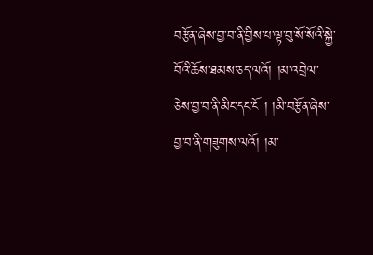བརྩོན་ཞེས་བྱ་བ་ནི་བྱིས་པ་ལྟ་བུ་སོ་སོའི་སྐྱེ་བོའི་ཆོས་ཐམས་ཅད་ལའོ། །མ་འབྲེལ་ཅེས་བྱ་བ་ནི་མིང་དང་ངོ ། །མི་བརྩོན་ཞེས་བྱ་བ་ནི་གཟུགས་ལའོ། །མ་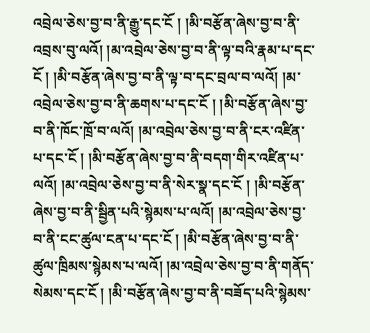འབྲེལ་ཅེས་བྱ་བ་ནི་རྒྱུ་དང་ངོ ། །མི་བརྩོན་ཞེས་བྱ་བ་ནི་འབྲས་བུ་ལའོ། །མ་འབྲེལ་ཅེས་བྱ་བ་ནི་ལྟ་བའི་རྣམ་པ་དང་ངོ ། །མི་བརྩོན་ཞེས་བྱ་བ་ནི་ལྟ་བ་དང་བྲལ་བ་ལའོ། །མ་འབྲེལ་ཅེས་བྱ་བ་ནི་ཆགས་པ་དང་ངོ ། །མི་བརྩོན་ཞེས་བྱ་བ་ནི་ཁོང་ཁྲོ་བ་ལའོ། །མ་འབྲེལ་ཅེས་བྱ་བ་ནི་ངར་འཛིན་པ་དང་ངོ ། །མི་བརྩོན་ཞེས་བྱ་བ་ནི་བདག་གིར་འཛིན་པ་ལའོ། །མ་འབྲེལ་ཅེས་བྱ་བ་ནི་སེར་སྣ་དང་ངོ ། །མི་བརྩོན་ཞེས་བྱ་བ་ནི་སྦྱིན་པའི་སྙེམས་པ་ལའོ། །མ་འབྲེལ་ཅེས་བྱ་བ་ནི་ངང་ཚུལ་ངན་པ་དང་ངོ ། །མི་བརྩོན་ཞེས་བྱ་བ་ནི་ཚུལ་ཁྲིམས་སྙེམས་པ་ལའོ། །མ་འབྲེལ་ཅེས་བྱ་བ་ནི་གནོད་སེམས་དང་ངོ ། །མི་བརྩོན་ཞེས་བྱ་བ་ནི་བཟོད་པའི་སྙེམས་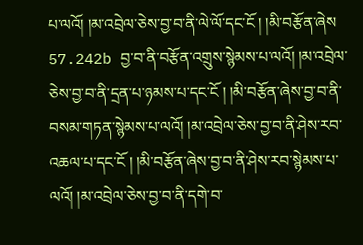པ་ལའོ། །མ་འབྲེལ་ཅེས་བྱ་བ་ནི་ལེ་ལོ་དང་ངོ ། །མི་བརྩོན་ཞེས 57.242b བྱ་བ་ནི་བརྩོན་འགྲུས་སྙེམས་པ་ལའོ། །མ་འབྲེལ་ཅེས་བྱ་བ་ནི་དྲན་པ་ཉམས་པ་དང་ངོ ། །མི་བརྩོན་ཞེས་བྱ་བ་ནི་བསམ་གཏན་སྙེམས་པ་ལའོ། །མ་འབྲེལ་ཅེས་བྱ་བ་ནི་ཤེས་རབ་འཆལ་པ་དང་ངོ ། །མི་བརྩོན་ཞེས་བྱ་བ་ནི་ཤེས་རབ་སྙེམས་པ་ལའོ། །མ་འབྲེལ་ཅེས་བྱ་བ་ནི་དགེ་བ་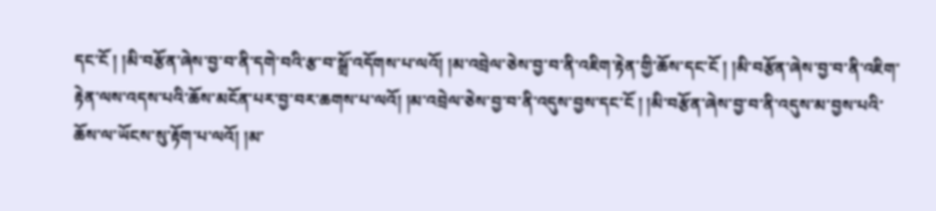དང་ངོ ། །མི་བརྩོན་ཞེས་བྱ་བ་ནི་དགེ་བའི་རྩ་བ་སྒྲོ་འདོགས་པ་ལའོ། །མ་འབྲེལ་ཅེས་བྱ་བ་ནི་འཇིག་རྟེན་གྱི་ཆོས་དང་ངོ ། །མི་བརྩོན་ཞེས་བྱ་བ་ནི་འཇིག་རྟེན་ལས་འདས་པའི་ཆོས་མངོན་པར་བྱ་བར་ཆགས་པ་ལའོ། །མ་འབྲེལ་ཅེས་བྱ་བ་ནི་འདུས་བྱས་དང་ངོ ། །མི་བརྩོན་ཞེས་བྱ་བ་ནི་འདུས་མ་བྱས་པའི་ཆོས་ལ་ཡོངས་སུ་རྟོག་པ་ལའོ། །མ་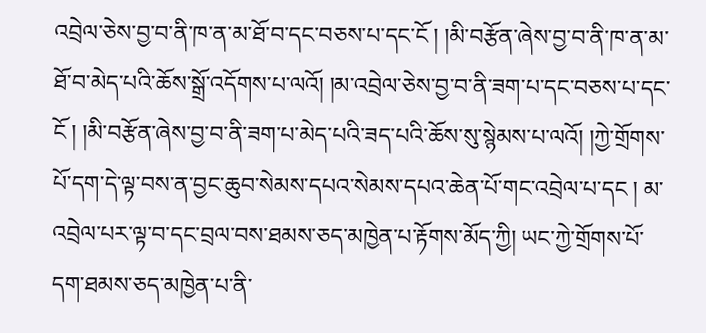འབྲེལ་ཅེས་བྱ་བ་ནི་ཁ་ན་མ་ཐོ་བ་དང་བཅས་པ་དང་ངོ ། །མི་བརྩོན་ཞེས་བྱ་བ་ནི་ཁ་ན་མ་ཐོ་བ་མེད་པའི་ཆོས་སྒྲོ་འདོགས་པ་ལའོ། །མ་འབྲེལ་ཅེས་བྱ་བ་ནི་ཟག་པ་དང་བཅས་པ་དང་ངོ ། །མི་བརྩོན་ཞེས་བྱ་བ་ནི་ཟག་པ་མེད་པའི་ཟད་པའི་ཆོས་སུ་སྙེམས་པ་ལའོ། །ཀྱེ་གྲོགས་པོ་དག་དེ་ལྟ་བས་ན་བྱང་ཆུབ་སེམས་དཔའ་སེམས་དཔའ་ཆེན་པོ་གང་འབྲེལ་པ་དང ། མ་འབྲེལ་པར་ལྟ་བ་དང་བྲལ་བས་ཐམས་ཅད་མཁྱེན་པ་རྟོགས་མོད་ཀྱི། ཡང་ཀྱེ་གྲོགས་པོ་དག་ཐམས་ཅད་མཁྱེན་པ་ནི་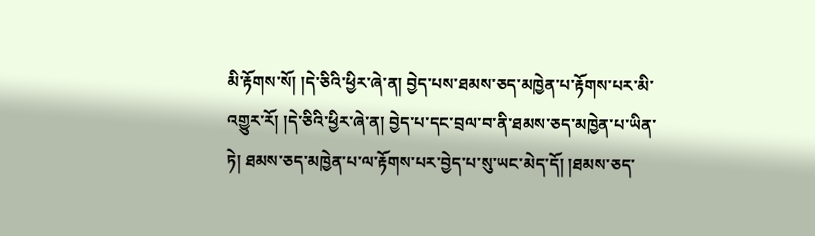མི་རྟོགས་སོ། །དེ་ཅིའི་ཕྱིར་ཞེ་ན། བྱེད་པས་ཐམས་ཅད་མཁྱེན་པ་རྟོགས་པར་མི་འགྱུར་རོ། །དེ་ཅིའི་ཕྱིར་ཞེ་ན། བྱེད་པ་དང་བྲལ་བ་ནི་ཐམས་ཅད་མཁྱེན་པ་ཡིན་ཏེ། ཐམས་ཅད་མཁྱེན་པ་ལ་རྟོགས་པར་བྱེད་པ་སུ་ཡང་མེད་དོ། །ཐམས་ཅད་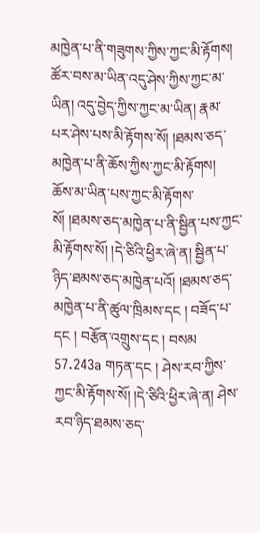མཁྱེན་པ་ནི་གཟུགས་ཀྱིས་ཀྱང་མི་རྟོགས། ཚོར་བས་མ་ཡིན་འདུ་ཤེས་ཀྱིས་ཀྱང་མ་ཡིན། འདུ་བྱེད་ཀྱིས་ཀྱང་མ་ཡིན། རྣམ་པར་ཤེས་པས་མི་རྟོགས་སོ། །ཐམས་ཅད་མཁྱེན་པ་ནི་ཆོས་ཀྱིས་ཀྱང་མི་རྟོགས། ཆོས་མ་ཡིན་པས་ཀྱང་མི་རྟོགས་སོ། །ཐམས་ཅད་མཁྱེན་པ་ནི་སྦྱིན་པས་ཀྱང་མི་རྟོགས་སོ། །དེ་ཅིའི་ཕྱིར་ཞེ་ན། སྦྱིན་པ་ཉིད་ཐམས་ཅད་མཁྱེན་པའོ། །ཐམས་ཅད་མཁྱེན་པ་ནི་ཚུལ་ཁྲིམས་དང ། བཟོད་པ་དང ། བརྩོན་འགྲུས་དང ། བསམ 57.243a གཏན་དང ། ཤེས་རབ་ཀྱིས་ཀྱང་མི་རྟོགས་སོ། །དེ་ཅིའི་ཕྱིར་ཞེ་ན། ཤེས་རབ་ཉིད་ཐམས་ཅད་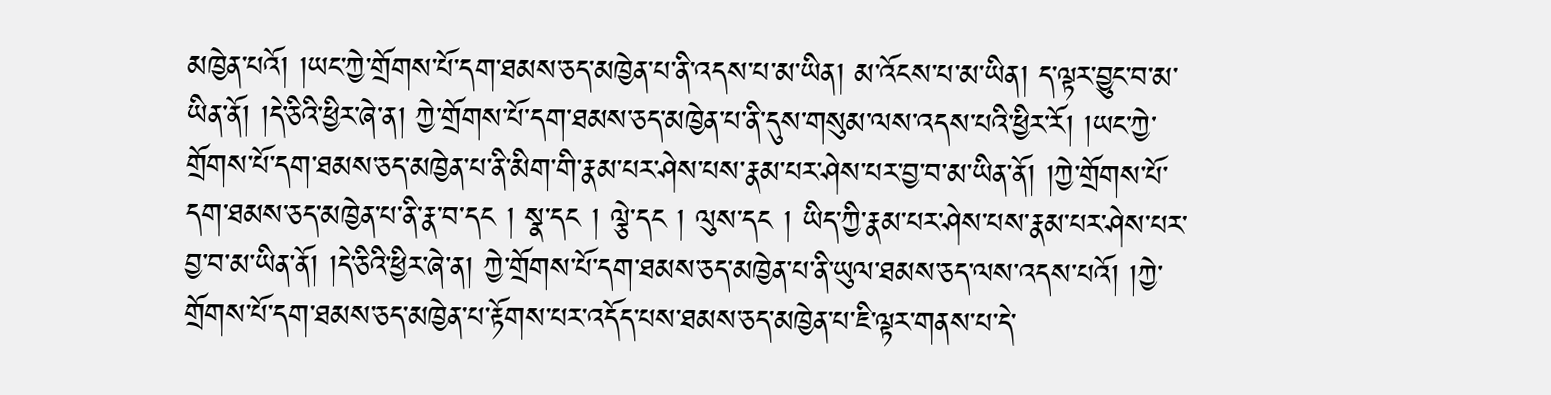མཁྱེན་པའོ། །ཡང་ཀྱེ་གྲོགས་པོ་དག་ཐམས་ཅད་མཁྱེན་པ་ནི་འདས་པ་མ་ཡིན། མ་འོངས་པ་མ་ཡིན། ད་ལྟར་བྱུང་བ་མ་ཡིན་ནོ། །དེ་ཅིའི་ཕྱིར་ཞེ་ན། ཀྱེ་གྲོགས་པོ་དག་ཐམས་ཅད་མཁྱེན་པ་ནི་དུས་གསུམ་ལས་འདས་པའི་ཕྱིར་རོ། །ཡང་ཀྱེ་གྲོགས་པོ་དག་ཐམས་ཅད་མཁྱེན་པ་ནི་མིག་གི་རྣམ་པར་ཤེས་པས་རྣམ་པར་ཤེས་པར་བྱ་བ་མ་ཡིན་ནོ། །ཀྱེ་གྲོགས་པོ་དག་ཐམས་ཅད་མཁྱེན་པ་ནི་རྣ་བ་དང ། སྣ་དང ། ལྕེ་དང ། ལུས་དང ། ཡིད་ཀྱི་རྣམ་པར་ཤེས་པས་རྣམ་པར་ཤེས་པར་བྱ་བ་མ་ཡིན་ནོ། །དེ་ཅིའི་ཕྱིར་ཞེ་ན། ཀྱེ་གྲོགས་པོ་དག་ཐམས་ཅད་མཁྱེན་པ་ནི་ཡུལ་ཐམས་ཅད་ལས་འདས་པའོ། །ཀྱེ་གྲོགས་པོ་དག་ཐམས་ཅད་མཁྱེན་པ་རྟོགས་པར་འདོད་པས་ཐམས་ཅད་མཁྱེན་པ་ཇི་ལྟར་གནས་པ་དེ་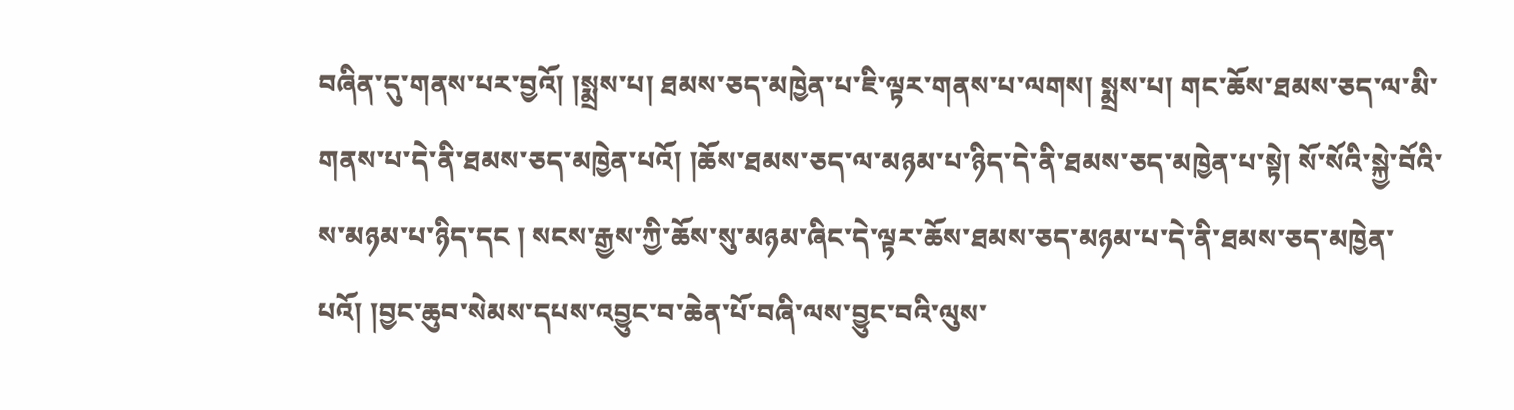བཞིན་དུ་གནས་པར་བྱའོ། །སྨྲས་པ། ཐམས་ཅད་མཁྱེན་པ་ཇི་ལྟར་གནས་པ་ལགས། སྨྲས་པ། གང་ཆོས་ཐམས་ཅད་ལ་མི་གནས་པ་དེ་ནི་ཐམས་ཅད་མཁྱེན་པའོ། །ཆོས་ཐམས་ཅད་ལ་མཉམ་པ་ཉིད་དེ་ནི་ཐམས་ཅད་མཁྱེན་པ་སྟེ། སོ་སོའི་སྐྱེ་བོའི་ས་མཉམ་པ་ཉིད་དང ། སངས་རྒྱས་ཀྱི་ཆོས་སུ་མཉམ་ཞིང་དེ་ལྟར་ཆོས་ཐམས་ཅད་མཉམ་པ་དེ་ནི་ཐམས་ཅད་མཁྱེན་པའོ། །བྱང་ཆུབ་སེམས་དཔས་འབྱུང་བ་ཆེན་པོ་བཞི་ལས་བྱུང་བའི་ལུས་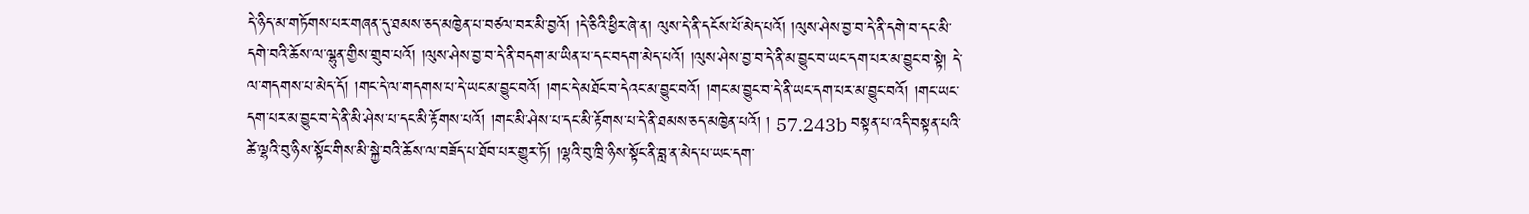དེ་ཉིད་མ་གཏོགས་པར་གཞན་དུ་ཐམས་ཅད་མཁྱེན་པ་བཙལ་བར་མི་བྱའོ། །དེ་ཅིའི་ཕྱིར་ཞེ་ན། ལུས་དེ་ནི་དངོས་པོ་མེད་པའོ། །ལུས་ཤེས་བྱ་བ་དེ་ནི་དགེ་བ་དང་མི་དགེ་བའི་ཆོས་ལ་ལྷུན་གྱིས་གྲུབ་པའོ། །ལུས་ཤེས་བྱ་བ་དེ་ནི་བདག་མ་ཡིན་པ་དང་བདག་མེད་པའོ། །ལུས་ཤེས་བྱ་བ་དེ་ནི་མ་བྱུང་བ་ཡང་དག་པར་མ་བྱུང་བ་སྟེ། དེ་ལ་གདགས་པ་མེད་དོ། །གང་དེ་ལ་གདགས་པ་དེ་ཡང་མ་བྱུང་བའོ། །གང་དེ་མཐོང་བ་དེའང་མ་བྱུང་བའོ། །གང་མ་བྱུང་བ་དེ་ནི་ཡང་དག་པར་མ་བྱུང་བའོ། །གང་ཡང་དག་པར་མ་བྱུང་བ་དེ་ནི་མི་ཤེས་པ་དང་མི་རྟོགས་པའོ། །གང་མི་ཤེས་པ་དང་མི་རྟོགས་པ་དེ་ནི་ཐམས་ཅད་མཁྱེན་པའོ། ། 57.243b བསྟན་པ་འདི་བསྟན་པའི་ཚེ་ལྷའི་བུ་ཉིས་སྟོང་གིས་མི་སྐྱེ་བའི་ཆོས་ལ་བཟོད་པ་ཐོབ་པར་གྱུར་ཏོ། །ལྷའི་བུ་ཁྲི་ཉིས་སྟོང་ནི་བླ་ན་མེད་པ་ཡང་དག་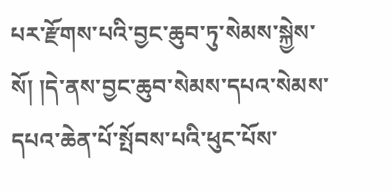པར་རྫོགས་པའི་བྱང་ཆུབ་ཏུ་སེམས་སྐྱེས་སོ། །དེ་ནས་བྱང་ཆུབ་སེམས་དཔའ་སེམས་དཔའ་ཆེན་པོ་སྤོབས་པའི་ཕུང་པོས་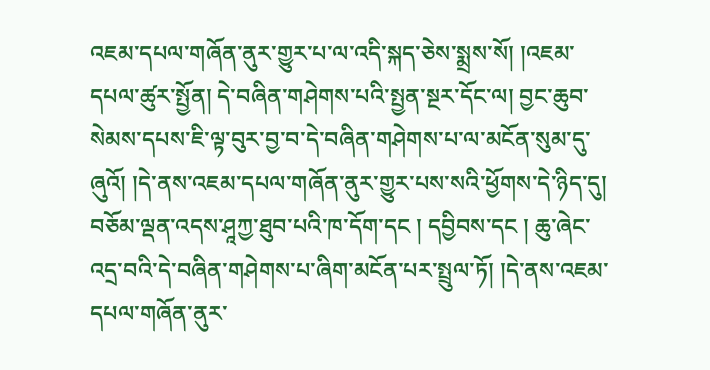འཇམ་དཔལ་གཞོན་ནུར་གྱུར་པ་ལ་འདི་སྐད་ཅེས་སྨྲས་སོ། །འཇམ་དཔལ་ཚུར་སྤྱོན། དེ་བཞིན་གཤེགས་པའི་སྤྱན་སྔར་དོང་ལ། བྱང་ཆུབ་སེམས་དཔས་ཇི་ལྟ་བུར་བྱ་བ་དེ་བཞིན་གཤེགས་པ་ལ་མངོན་སུམ་དུ་ཞུའོ། །དེ་ནས་འཇམ་དཔལ་གཞོན་ནུར་གྱུར་པས་སའི་ཕྱོགས་དེ་ཉིད་དུ། བཅོམ་ལྡན་འདས་ཤཱཀྱ་ཐུབ་པའི་ཁ་དོག་དང ། དབྱིབས་དང ། ཆུ་ཞེང་འདྲ་བའི་དེ་བཞིན་གཤེགས་པ་ཞིག་མངོན་པར་སྤྲུལ་ཏོ། །དེ་ནས་འཇམ་དཔལ་གཞོན་ནུར་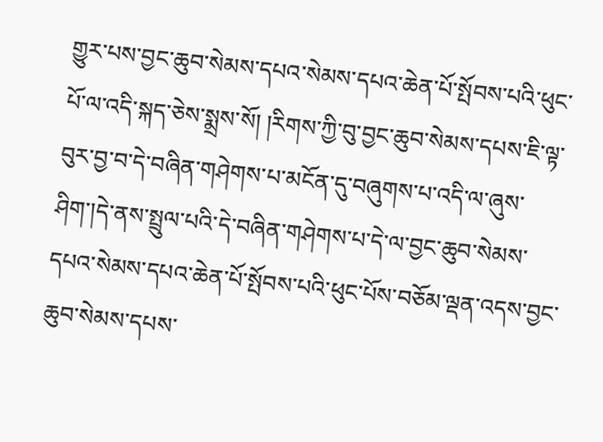གྱུར་པས་བྱང་ཆུབ་སེམས་དཔའ་སེམས་དཔའ་ཆེན་པོ་སྤོབས་པའི་ཕུང་པོ་ལ་འདི་སྐད་ཅེས་སྨྲས་སོ། །རིགས་ཀྱི་བུ་བྱང་ཆུབ་སེམས་དཔས་ཇི་ལྟ་བུར་བྱ་བ་དེ་བཞིན་གཤེགས་པ་མངོན་དུ་བཞུགས་པ་འདི་ལ་ཞུས་ཤིག་།དེ་ནས་སྤྲུལ་པའི་དེ་བཞིན་གཤེགས་པ་དེ་ལ་བྱང་ཆུབ་སེམས་དཔའ་སེམས་དཔའ་ཆེན་པོ་སྤོབས་པའི་ཕུང་པོས་བཅོམ་ལྡན་འདས་བྱང་ཆུབ་སེམས་དཔས་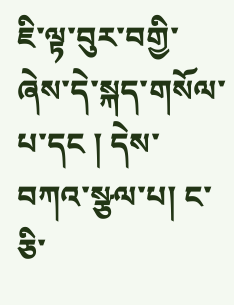ཇི་ལྟ་བུར་བགྱི་ཞེས་དེ་སྐད་གསོལ་པ་དང ། དེས་བཀའ་སྩལ་པ། ང་ཅི་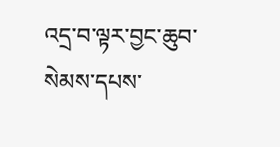འདྲ་བ་ལྟར་བྱང་ཆུབ་སེམས་དཔས་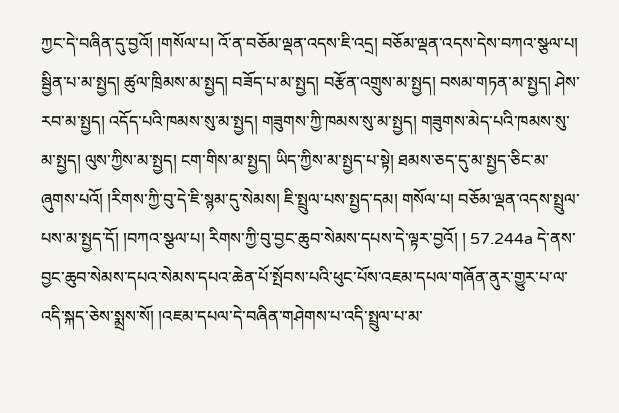ཀྱང་དེ་བཞིན་དུ་བྱའོ། །གསོལ་པ། འོ་ན་བཅོམ་ལྡན་འདས་ཇི་འདྲ། བཅོམ་ལྡན་འདས་དེས་བཀའ་སྩལ་པ། སྦྱིན་པ་མ་སྤྱད། ཚུལ་ཁྲིམས་མ་སྤྱད། བཟོད་པ་མ་སྤྱད། བརྩོན་འགྲུས་མ་སྤྱད། བསམ་གཏན་མ་སྤྱད། ཤེས་རབ་མ་སྤྱད། འདོད་པའི་ཁམས་སུ་མ་སྤྱད། གཟུགས་ཀྱི་ཁམས་སུ་མ་སྤྱད། གཟུགས་མེད་པའི་ཁམས་སུ་མ་སྤྱད། ལུས་ཀྱིས་མ་སྤྱད། ངག་གིས་མ་སྤྱད། ཡིད་ཀྱིས་མ་སྤྱད་པ་སྟེ། ཐམས་ཅད་དུ་མ་སྤྱད་ཅིང་མ་ཞུགས་པའོ། །རིགས་ཀྱི་བུ་དེ་ཇི་སྙམ་དུ་སེམས། ཇི་སྤྲུལ་པས་སྤྱད་དམ། གསོལ་པ། བཅོམ་ལྡན་འདས་སྤྲུལ་པས་མ་སྤྱད་དོ། །བཀའ་སྩལ་པ། རིགས་ཀྱི་བུ་བྱང་ཆུབ་སེམས་དཔས་དེ་ལྟར་བྱའོ། ། 57.244a དེ་ནས་བྱང་ཆུབ་སེམས་དཔའ་སེམས་དཔའ་ཆེན་པོ་སྤོབས་པའི་ཕུང་པོས་འཇམ་དཔལ་གཞོན་ནུར་གྱུར་པ་ལ་འདི་སྐད་ཅེས་སྨྲས་སོ། །འཇམ་དཔལ་དེ་བཞིན་གཤེགས་པ་འདི་སྤྲུལ་པ་མ་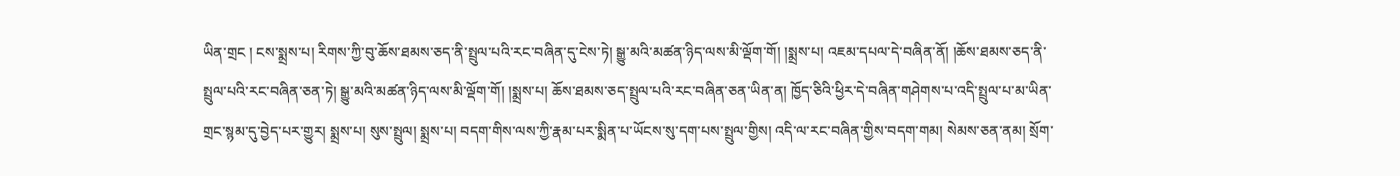ཡིན་གྲང ། ངས་སྨྲས་པ། རིགས་ཀྱི་བུ་ཆོས་ཐམས་ཅད་ནི་སྤྲུལ་པའི་རང་བཞིན་དུ་ངེས་ཏེ། སྒྱུ་མའི་མཚན་ཉིད་ལས་མི་ལྡོག་གོ། །སྨྲས་པ། འཇམ་དཔལ་དེ་བཞིན་ནོ། །ཆོས་ཐམས་ཅད་ནི་སྤྲུལ་པའི་རང་བཞིན་ཅན་ཏེ། སྒྱུ་མའི་མཚན་ཉིད་ལས་མི་ལྡོག་གོ། །སྨྲས་པ། ཆོས་ཐམས་ཅད་སྤྲུལ་པའི་རང་བཞིན་ཅན་ཡིན་ན། ཁྱོད་ཅིའི་ཕྱིར་དེ་བཞིན་གཤེགས་པ་འདི་སྤྲུལ་པ་མ་ཡིན་གྲང་སྙམ་དུ་བྱེད་པར་གྱུར། སྨྲས་པ། སུས་སྤྲུལ། སྨྲས་པ། བདག་གིས་ལས་ཀྱི་རྣམ་པར་སྨིན་པ་ཡོངས་སུ་དག་པས་སྤྲུལ་གྱིས། འདི་ལ་རང་བཞིན་གྱིས་བདག་གམ། སེམས་ཅན་ནམ། སྲོག་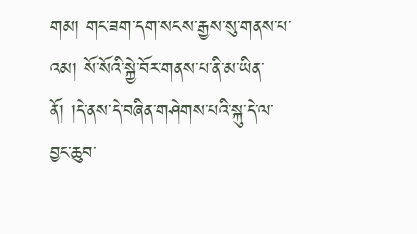གམ། གང་ཟག་དག་སངས་རྒྱས་སུ་གནས་པ་འམ། སོ་སོའི་སྐྱེ་བོར་གནས་པ་ནི་མ་ཡིན་ནོ། །དེ་ནས་དེ་བཞིན་གཤེགས་པའི་སྐུ་དེ་ལ་བྱང་ཆུབ་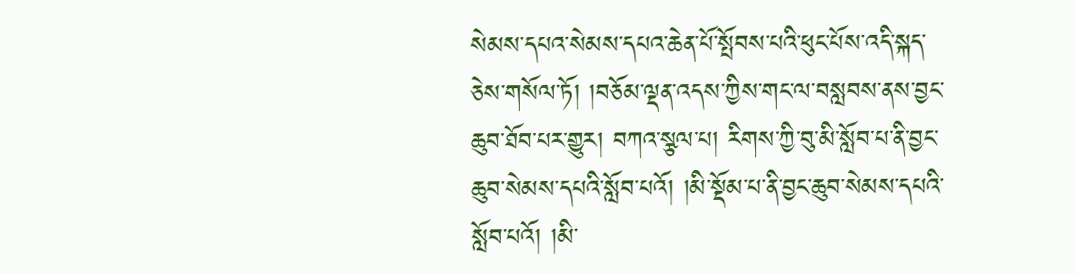སེམས་དཔའ་སེམས་དཔའ་ཆེན་པོ་སྤོབས་པའི་ཕུང་པོས་འདི་སྐད་ཅེས་གསོལ་ཏོ། །བཅོམ་ལྡན་འདས་ཀྱིས་གང་ལ་བསླབས་ནས་བྱང་ཆུབ་ཐོབ་པར་གྱུར། བཀའ་སྩལ་པ། རིགས་ཀྱི་བུ་མི་སློབ་པ་ནི་བྱང་ཆུབ་སེམས་དཔའི་སློབ་པའོ། །མི་སྡོམ་པ་ནི་བྱང་ཆུབ་སེམས་དཔའི་སློབ་པའོ། །མི་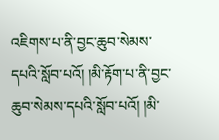འཇིགས་པ་ནི་བྱང་ཆུབ་སེམས་དཔའི་སློབ་པའོ། །མི་རྟོག་པ་ནི་བྱང་ཆུབ་སེམས་དཔའི་སློབ་པའོ། །མི་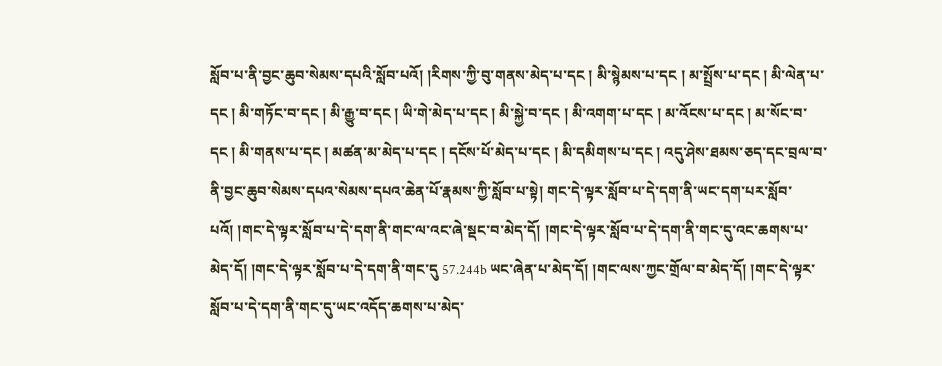སློབ་པ་ནི་བྱང་ཆུབ་སེམས་དཔའི་སློབ་པའོ། །རིགས་ཀྱི་བུ་གནས་མེད་པ་དང ། མི་སྙེམས་པ་དང ། མ་སྤྲོས་པ་དང ། མི་ལེན་པ་དང ། མི་གཏོང་བ་དང ། མི་རྒྱུ་བ་དང ། ཡི་གེ་མེད་པ་དང ། མི་སྐྱེ་བ་དང ། མི་འགག་པ་དང ། མ་འོངས་པ་དང ། མ་སོང་བ་དང ། མི་གནས་པ་དང ། མཚན་མ་མེད་པ་དང ། དངོས་པོ་མེད་པ་དང ། མི་དམིགས་པ་དང ། འདུ་ཤེས་ཐམས་ཅད་དང་བྲལ་བ་ནི་བྱང་ཆུབ་སེམས་དཔའ་སེམས་དཔའ་ཆེན་པོ་རྣམས་ཀྱི་སློབ་པ་སྟེ། གང་དེ་ལྟར་སློབ་པ་དེ་དག་ནི་ཡང་དག་པར་སློབ་པའོ། །གང་དེ་ལྟར་སློབ་པ་དེ་དག་ནི་གང་ལ་འང་ཞེ་སྡང་བ་མེད་དོ། །གང་དེ་ལྟར་སློབ་པ་དེ་དག་ནི་གང་དུ་འང་ཆགས་པ་མེད་དོ། །གང་དེ་ལྟར་སློབ་པ་དེ་དག་ནི་གང་དུ 57.244b ཡང་ཞེན་པ་མེད་དོ། །གང་ལས་ཀྱང་གྲོལ་བ་མེད་དོ། །གང་དེ་ལྟར་སློབ་པ་དེ་དག་ནི་གང་དུ་ཡང་འདོད་ཆགས་པ་མེད་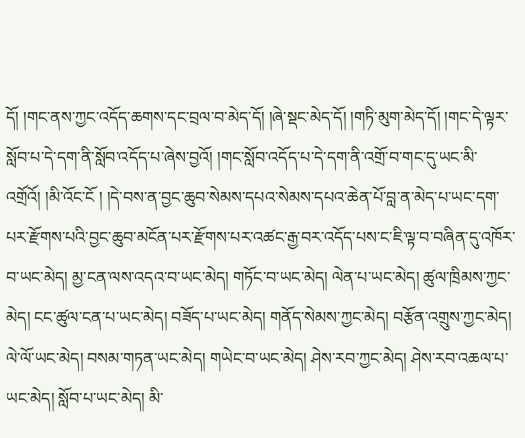དོ། །གང་ནས་ཀྱང་འདོད་ཆགས་དང་བྲལ་བ་མེད་དོ། །ཞེ་སྡང་མེད་དོ། །གཏི་མུག་མེད་དོ། །གང་དེ་ལྟར་སློབ་པ་དེ་དག་ནི་སློབ་འདོད་པ་ཞེས་བྱའོ། །གང་སློབ་འདོད་པ་དེ་དག་ནི་འགྲོ་བ་གང་དུ་ཡང་མི་འགྲོའོ། །མི་འོང་ངོ ། །དེ་བས་ན་བྱང་ཆུབ་སེམས་དཔའ་སེམས་དཔའ་ཆེན་པོ་བླ་ན་མེད་པ་ཡང་དག་པར་རྫོགས་པའི་བྱང་ཆུབ་མངོན་པར་རྫོགས་པར་འཚང་རྒྱ་བར་འདོད་པས་ང་ཇི་ལྟ་བ་བཞིན་དུ་འཁོར་བ་ཡང་མེད། མྱ་ངན་ལས་འདའ་བ་ཡང་མེད། གཏོང་བ་ཡང་མེད། ལེན་པ་ཡང་མེད། ཚུལ་ཁྲིམས་ཀྱང་མེད། ངང་ཚུལ་ངན་པ་ཡང་མེད། བཟོད་པ་ཡང་མེད། གནོད་སེམས་ཀྱང་མེད། བརྩོན་འགྲུས་ཀྱང་མེད། ལེ་ལོ་ཡང་མེད། བསམ་གཏན་ཡང་མེད། གཡེང་བ་ཡང་མེད། ཤེས་རབ་ཀྱང་མེད། ཤེས་རབ་འཆལ་པ་ཡང་མེད། སློབ་པ་ཡང་མེད། མི་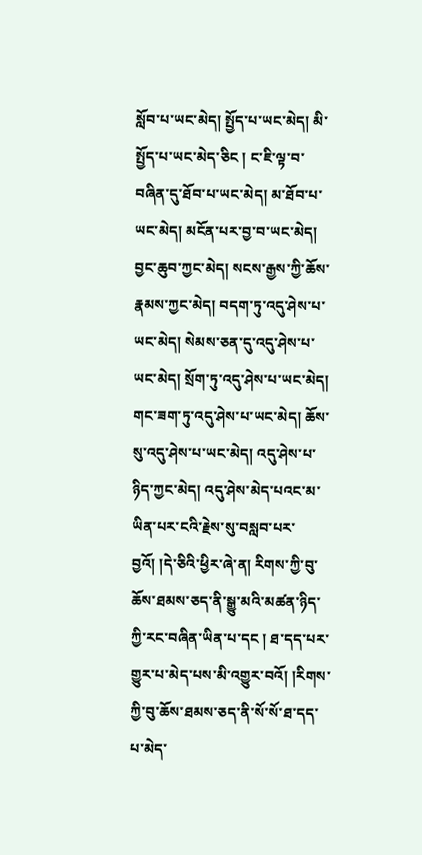སློབ་པ་ཡང་མེད། སྤྱོད་པ་ཡང་མེད། མི་སྤྱོད་པ་ཡང་མེད་ཅིང ། ང་ཇི་ལྟ་བ་བཞིན་དུ་ཐོབ་པ་ཡང་མེད། མ་ཐོབ་པ་ཡང་མེད། མངོན་པར་བྱ་བ་ཡང་མེད། བྱང་ཆུབ་ཀྱང་མེད། སངས་རྒྱས་ཀྱི་ཆོས་རྣམས་ཀྱང་མེད། བདག་ཏུ་འདུ་ཤེས་པ་ཡང་མེད། སེམས་ཅན་དུ་འདུ་ཤེས་པ་ཡང་མེད། སྲོག་ཏུ་འདུ་ཤེས་པ་ཡང་མེད། གང་ཟག་ཏུ་འདུ་ཤེས་པ་ཡང་མེད། ཆོས་སུ་འདུ་ཤེས་པ་ཡང་མེད། འདུ་ཤེས་པ་ཉིད་ཀྱང་མེད། འདུ་ཤེས་མེད་པའང་མ་ཡིན་པར་ངའི་རྗེས་སུ་བསླབ་པར་བྱའོ། །དེ་ཅིའི་ཕྱིར་ཞེ་ན། རིགས་ཀྱི་བུ་ཆོས་ཐམས་ཅད་ནི་སྒྱུ་མའི་མཚན་ཉིད་ཀྱི་རང་བཞིན་ཡིན་པ་དང ། ཐ་དད་པར་གྱུར་པ་མེད་པས་མི་འགྱུར་བའོ། །རིགས་ཀྱི་བུ་ཆོས་ཐམས་ཅད་ནི་སོ་སོ་ཐ་དད་པ་མེད་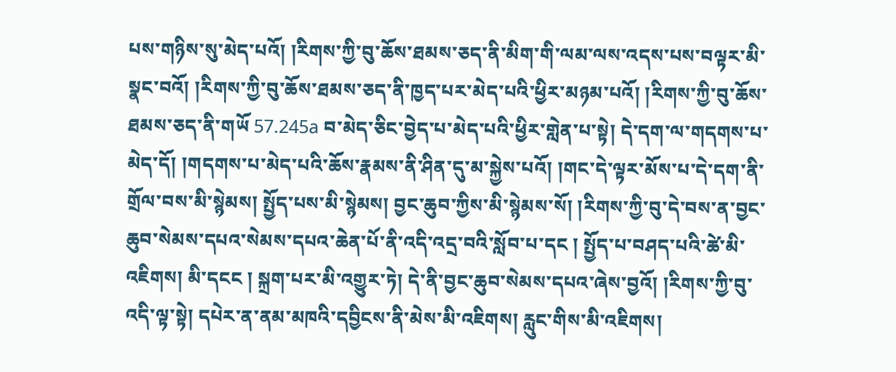པས་གཉིས་སུ་མེད་པའོ། །རིགས་ཀྱི་བུ་ཆོས་ཐམས་ཅད་ནི་མིག་གི་ལམ་ལས་འདས་པས་བལྟར་མི་སྣང་བའོ། །རིགས་ཀྱི་བུ་ཆོས་ཐམས་ཅད་ནི་ཁྱད་པར་མེད་པའི་ཕྱིར་མཉམ་པའོ། །རིགས་ཀྱི་བུ་ཆོས་ཐམས་ཅད་ནི་གཡོ 57.245a བ་མེད་ཅིང་བྱེད་པ་མེད་པའི་ཕྱིར་གླེན་པ་སྟེ། དེ་དག་ལ་གདགས་པ་མེད་དོ། །གདགས་པ་མེད་པའི་ཆོས་རྣམས་ནི་ཤིན་དུ་མ་སྐྱེས་པའོ། །གང་དེ་ལྟར་མོས་པ་དེ་དག་ནི་གྲོལ་བས་མི་སྙེམས། སྤྱོད་པས་མི་སྙེམས། བྱང་ཆུབ་ཀྱིས་མི་སྙེམས་སོ། །རིགས་ཀྱི་བུ་དེ་བས་ན་བྱང་ཆུབ་སེམས་དཔའ་སེམས་དཔའ་ཆེན་པོ་ནི་འདི་འདྲ་བའི་སློབ་པ་དང ། སྤྱོད་པ་བཤད་པའི་ཚེ་མི་འཇིགས། མི་དངང ། སྐྲག་པར་མི་འགྱུར་ཏེ། དེ་ནི་བྱང་ཆུབ་སེམས་དཔའ་ཞེས་བྱའོ། །རིགས་ཀྱི་བུ་འདི་ལྟ་སྟེ། དཔེར་ན་ནམ་མཁའི་དབྱིངས་ནི་མེས་མི་འཇིགས། རླུང་གིས་མི་འཇིགས།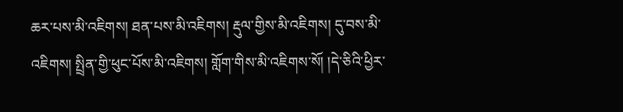ཆར་པས་མི་འཇིགས། ཐན་པས་མི་འཇིགས། རྡུལ་གྱིས་མི་འཇིགས། དུ་བས་མི་འཇིགས། སྤྲིན་གྱི་ཕུང་པོས་མི་འཇིགས། གློག་གིས་མི་འཇིགས་སོ། །དེ་ཅིའི་ཕྱིར་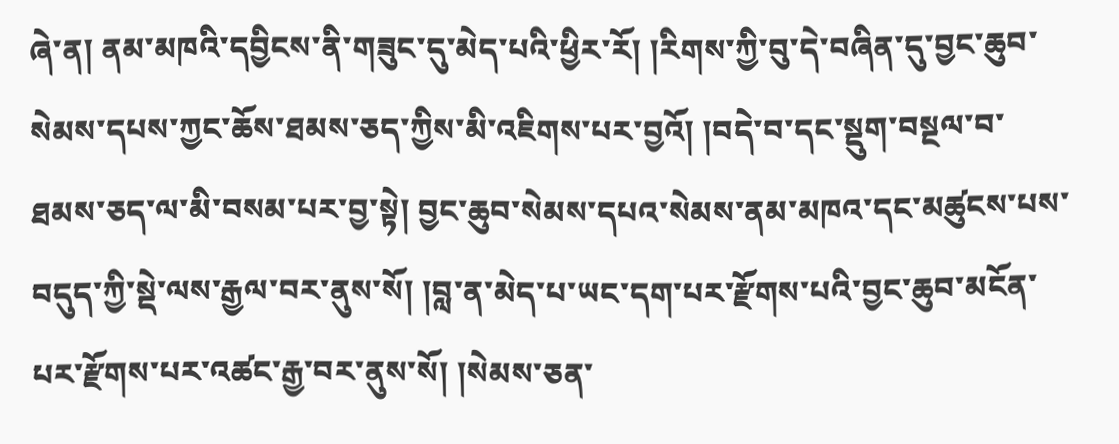ཞེ་ན། ནམ་མཁའི་དབྱིངས་ནི་གཟུང་དུ་མེད་པའི་ཕྱིར་རོ། །རིགས་ཀྱི་བུ་དེ་བཞིན་དུ་བྱང་ཆུབ་སེམས་དཔས་ཀྱང་ཆོས་ཐམས་ཅད་ཀྱིས་མི་འཇིགས་པར་བྱའོ། །བདེ་བ་དང་སྡུག་བསྔལ་བ་ཐམས་ཅད་ལ་མི་བསམ་པར་བྱ་སྟེ། བྱང་ཆུབ་སེམས་དཔའ་སེམས་ནམ་མཁའ་དང་མཚུངས་པས་བདུད་ཀྱི་སྡེ་ལས་རྒྱལ་བར་ནུས་སོ། །བླ་ན་མེད་པ་ཡང་དག་པར་རྫོགས་པའི་བྱང་ཆུབ་མངོན་པར་རྫོགས་པར་འཚང་རྒྱ་བར་ནུས་སོ། །སེམས་ཅན་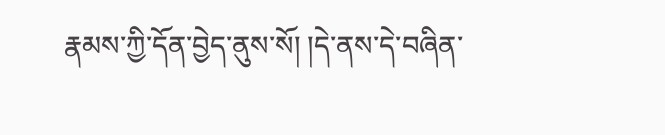རྣམས་ཀྱི་དོན་བྱེད་ནུས་སོ། །དེ་ནས་དེ་བཞིན་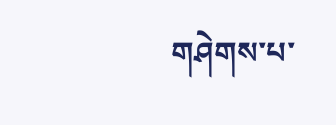གཤེགས་པ་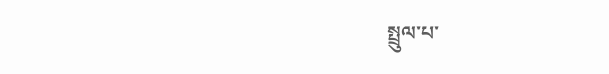སྤྲུལ་པ་